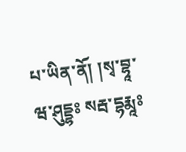པ་ཡིན་ནོ། །སྭ་བྷཱ་ཝ་ཤུདྡྷཿ སརྦ་དྷརྨཱཿ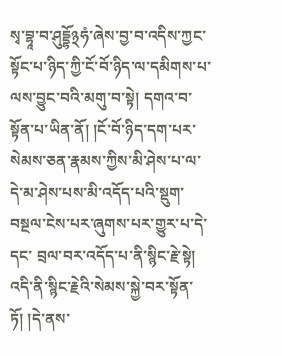སྭ་བྷཱ་བ་ཤུདྡྷོ྅ཧཾ་ཞེས་བྱ་བ་འདིས་ཀྱང་སྟོང་པ་ཉིད་ཀྱི་ངོ་བོ་ཉིད་ལ་དམིགས་པ་ལས་བྱུང་བའི་མགུ་བ་སྟེ། དགའ་བ་སྟོན་པ་ཡིན་ནོ། །ངོ་བོ་ཉིད་དག་པར་སེམས་ཅན་རྣམས་ཀྱིས་མི་ཤེས་པ་ལ་དེ་མ་ཤེས་པས་མི་འདོད་པའི་སྡུག་བསྔལ་ངེས་པར་ཞུགས་པར་གྱུར་པ་དེ་དང་ བྲལ་བར་འདོད་པ་ནི་སྙིང་རྗེ་སྟེ། འདི་ནི་སྙིང་རྗེའི་སེམས་སྐྱེ་བར་སྟོན་ཏོ། །དེ་ནས་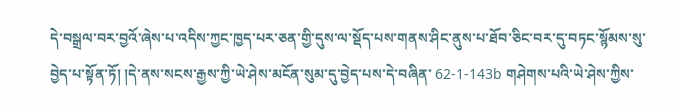དེ་བསྒྲལ་བར་བྱའོ་ཞེས་པ་འདིས་ཀྱང་ཁྱད་པར་ཅན་གྱི་དུས་ལ་སྡོད་པས་གནས་ཤིང་ནུས་པ་ཐོབ་ཅིང་བར་དུ་བཏང་སྙོམས་སུ་བྱེད་པ་སྟོན་ཏོ། །དེ་ནས་སངས་རྒྱས་ཀྱི་ཡེ་ཤེས་མངོན་སུམ་དུ་བྱེད་པས་དེ་བཞིན་ 62-1-143b གཤེགས་པའི་ཡེ་ཤེས་ཀྱིས་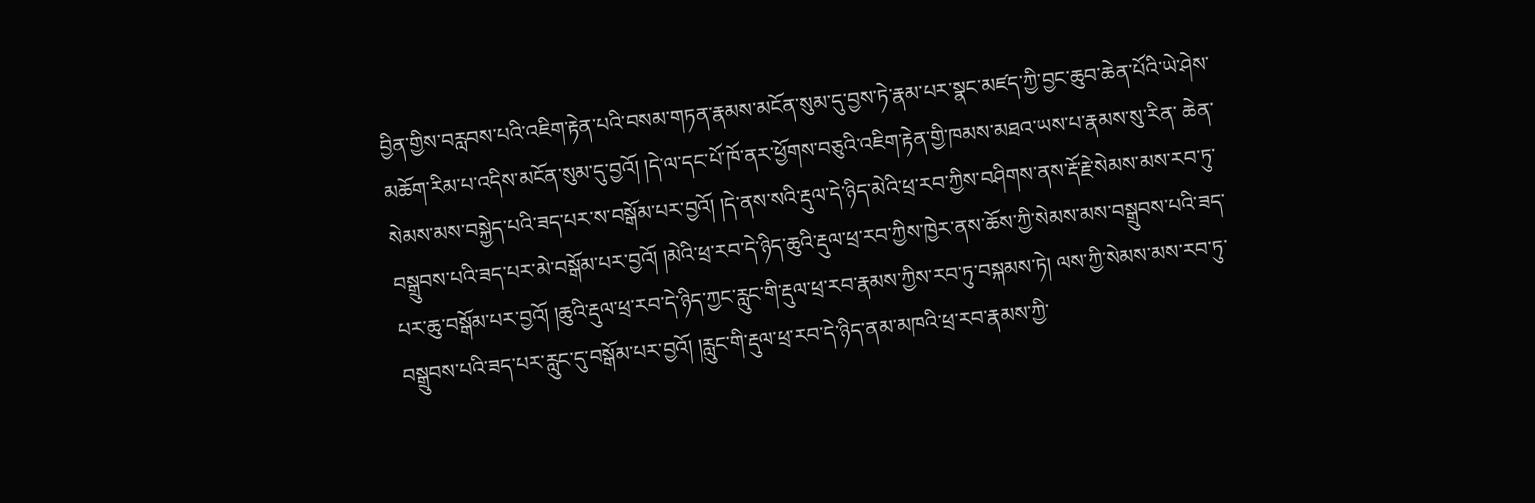བྱིན་གྱིས་བརླབས་པའི་འཇིག་རྟེན་པའི་བསམ་གཏན་རྣམས་མངོན་སུམ་དུ་བྱས་ཏེ་རྣམ་པར་སྣང་མཛད་ཀྱི་བྱང་ཆུབ་ཆེན་པོའི་ཡེ་ཤེས་མཆོག་རིམ་པ་འདིས་མངོན་སུམ་དུ་བྱའོ། །དེ་ལ་དང་པོ་ཁོ་ནར་ཕྱོགས་བཅུའི་འཇིག་རྟེན་གྱི་ཁམས་མཐའ་ཡས་པ་རྣམས་སུ་རིན་ ཆེན་སེམས་མས་བསྐྱེད་པའི་ཟད་པར་ས་བསྒོམ་པར་བྱའོ། །དེ་ནས་སའི་རྡུལ་དེ་ཉིད་མེའི་ཕྲ་རབ་ཀྱིས་བཤིགས་ནས་རྡོ་རྗེ་སེམས་མས་རབ་ཏུ་བསྒྲུབས་པའི་ཟད་པར་མེ་བསྒོམ་པར་བྱའོ། །མེའི་ཕྲ་རབ་དེ་ཉིད་ཆུའི་རྡུལ་ཕྲ་རབ་ཀྱིས་ཁྱེར་ནས་ཆོས་ཀྱི་སེམས་མས་བསྒྲུབས་པའི་ཟད་ པར་ཆུ་བསྒོམ་པར་བྱའོ། །ཆུའི་རྡུལ་ཕྲ་རབ་དེ་ཉིད་ཀྱང་རླུང་གི་རྡུལ་ཕྲ་རབ་རྣམས་ཀྱིས་རབ་ཏུ་བསྐམས་ཏེ། ལས་ཀྱི་སེམས་མས་རབ་ཏུ་བསྒྲུབས་པའི་ཟད་པར་རླུང་དུ་བསྒོམ་པར་བྱའོ། །རླུང་གི་རྡུལ་ཕྲ་རབ་དེ་ཉིད་ནམ་མཁའི་ཕྲ་རབ་རྣམས་ཀྱི་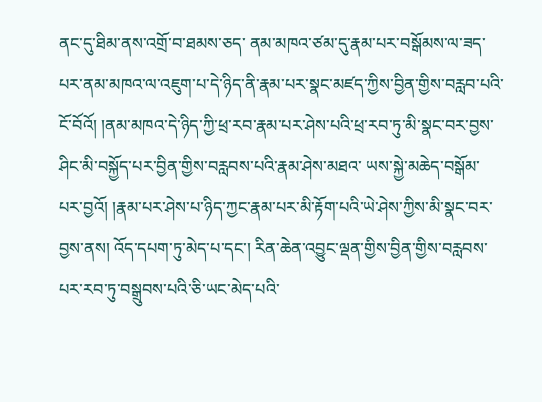ནང་དུ་ཐིམ་ནས་འགྲོ་བ་ཐམས་ཅད་ ནམ་མཁའ་ཙམ་དུ་རྣམ་པར་བསྒོམས་ལ་ཟད་པར་ནམ་མཁའ་ལ་འཇུག་པ་དེ་ཉིད་ནི་རྣམ་པར་སྣང་མཛད་ཀྱིས་བྱིན་གྱིས་བརླབ་པའི་ངོ་བོའོ། །ནམ་མཁའ་དེ་ཉིད་ཀྱི་ཕྲ་རབ་རྣམ་པར་ཤེས་པའི་ཕྲ་རབ་ཏུ་མི་སྣང་བར་བྱས་ཤིང་མི་བསྐྱོད་པར་བྱིན་གྱིས་བརླབས་པའི་རྣམ་ཤེས་མཐའ་ ཡས་སྐྱེ་མཆེད་བསྒོམ་པར་བྱའོ། །རྣམ་པར་ཤེས་པ་ཉིད་ཀྱང་རྣམ་པར་མི་རྟོག་པའི་ཡེ་ཤེས་ཀྱིས་མི་སྣང་བར་བྱས་ནས། འོད་དཔག་ཏུ་མེད་པ་དང་། རིན་ཆེན་འབྱུང་ལྡན་གྱིས་བྱིན་གྱིས་བརླབས་པར་རབ་ཏུ་བསྒྲུབས་པའི་ཅི་ཡང་མེད་པའི་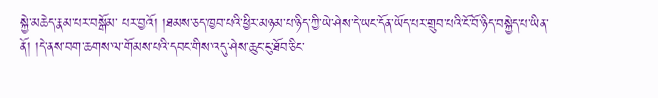སྐྱེ་མཆེད་རྣམ་པར་བསྒོམ་ པར་བྱའོ། །ཐམས་ཅད་ཁྱབ་པའི་ཕྱིར་མཉམ་པ་ཉིད་ཀྱི་ཡེ་ཤེས་དེ་ཡང་དོན་ཡོད་པར་གྲུབ་པའི་ངོ་བོ་ཉིད་བསྐྱེད་པ་ཡིན་ནོ། །དེ་ནས་བག་ཆགས་ལ་གོམས་པའི་དབང་གིས་འདུ་ཤེས་ཆུང་ངུ་ཐོབ་ཅིང་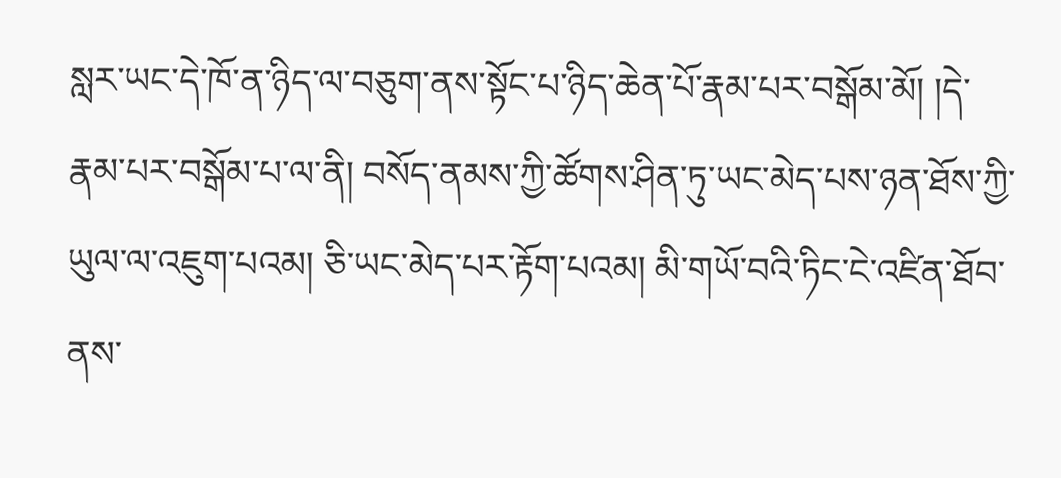སླར་ཡང་དེ་ཁོ་ན་ཉིད་ལ་བཅུག་ནས་སྟོང་པ་ཉིད་ཆེན་པོ་རྣམ་པར་བསྒོམ་མོ། །དེ་ རྣམ་པར་བསྒོམ་པ་ལ་ནི། བསོད་ནམས་ཀྱི་ཚོགས་ཤིན་ཏུ་ཡང་མེད་པས་ཉན་ཐོས་ཀྱི་ཡུལ་ལ་འཇུག་པའམ། ཅི་ཡང་མེད་པར་རྟོག་པའམ། མི་གཡོ་བའི་ཏིང་ངེ་འཛིན་ཐོབ་ནས་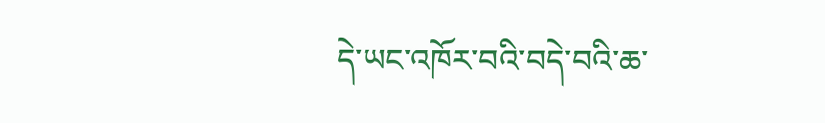དེ་ཡང་འཁོར་བའི་བདེ་བའི་ཆ་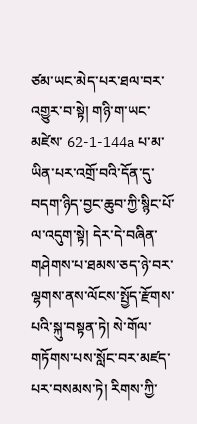ཙམ་ཡང་མེད་པར་ཐལ་བར་འགྱུར་བ་སྟེ། གཉི་ག་ཡང་མཛེས་ 62-1-144a པ་མ་ཡིན་པར་འགྲོ་བའི་དོན་དུ་བདག་ཉིད་བྱང་ཆུབ་ཀྱི་སྙིང་པོ་ལ་འདུག་སྟེ། དེར་དེ་བཞིན་གཤེགས་པ་ཐམས་ཅད་ཉེ་བར་ལྷགས་ནས་ལོངས་སྤྱོད་རྫོགས་པའི་སྐུ་བསྟན་ཏེ། སེ་གོལ་གཏོགས་པས་སློང་བར་མཛད་པར་བསམས་ཏེ། རིགས་ཀྱི་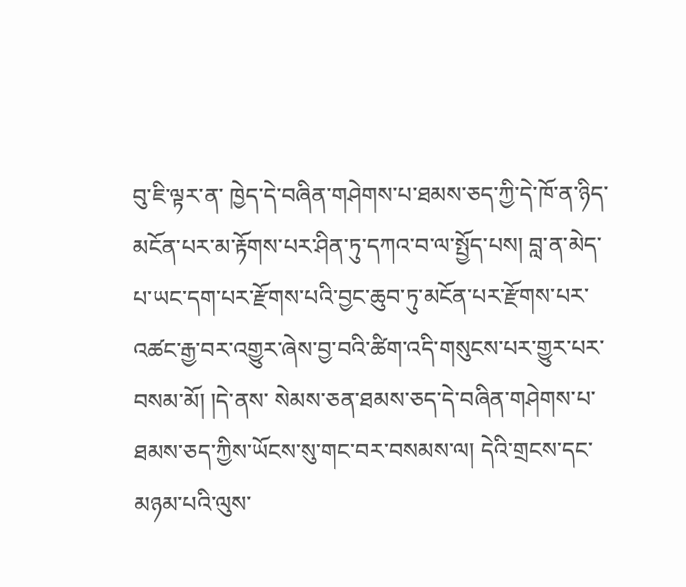བུ་ཇི་ལྟར་ན་ ཁྱེད་དེ་བཞིན་གཤེགས་པ་ཐམས་ཅད་ཀྱི་དེ་ཁོ་ན་ཉིད་མངོན་པར་མ་རྟོགས་པར་ཤིན་ཏུ་དཀའ་བ་ལ་སྤྱོད་པས། བླ་ན་མེད་པ་ཡང་དག་པར་རྫོགས་པའི་བྱང་ཆུབ་ཏུ་མངོན་པར་རྫོགས་པར་འཚང་རྒྱ་བར་འགྱུར་ཞེས་བྱ་བའི་ཚིག་འདི་གསུངས་པར་གྱུར་པར་བསམ་མོ། །དེ་ནས་ སེམས་ཅན་ཐམས་ཅད་དེ་བཞིན་གཤེགས་པ་ཐམས་ཅད་ཀྱིས་ཡོངས་སུ་གང་བར་བསམས་ལ། དེའི་གྲངས་དང་མཉམ་པའི་ལུས་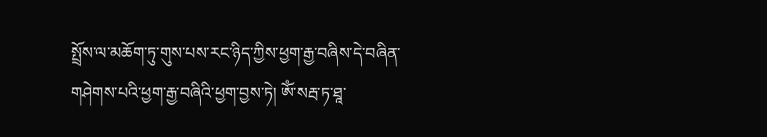སྤྲོས་ལ་མཆོག་ཏུ་གུས་པས་རང་ཉིད་ཀྱིས་ཕྱག་རྒྱ་བཞིས་དེ་བཞིན་གཤེགས་པའི་ཕྱག་རྒྱ་བཞིའི་ཕྱག་བྱས་ཏེ། ཨོཾ་སརྦ་ཏ་ཐཱ་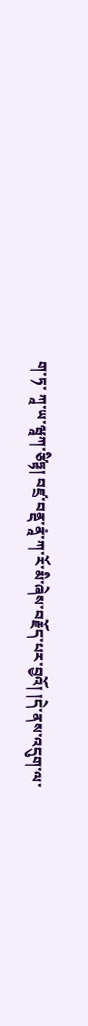ག་ཏ་ ཀཱ་ཡ་ཝཱཀ་ཙིཏྟ། བཛྲ་བནྡ་ནཱཾ་ཀ་རོ་མི་ཞེས་བརྗོད་པར་བྱའོ། །དེ་ནས་འདུག་ལ་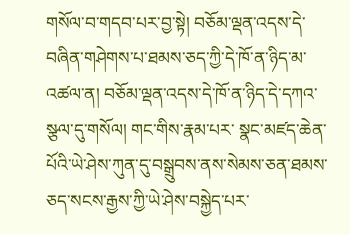གསོལ་བ་གདབ་པར་བྱ་སྟེ། བཅོམ་ལྡན་འདས་དེ་བཞིན་གཤེགས་པ་ཐམས་ཅད་ཀྱི་དེ་ཁོ་ན་ཉིད་མ་འཚལ་ན། བཅོམ་ལྡན་འདས་དེ་ཁོ་ན་ཉིད་དེ་དཀའ་སྩལ་དུ་གསོལ། གང་གིས་རྣམ་པར་ སྣང་མཛད་ཆེན་པོའི་ཡེ་ཤེས་ཀུན་དུ་བསྒྲུབས་ནས་སེམས་ཅན་ཐམས་ཅད་སངས་རྒྱས་ཀྱི་ཡེ་ཤེས་བསྐྱེད་པར་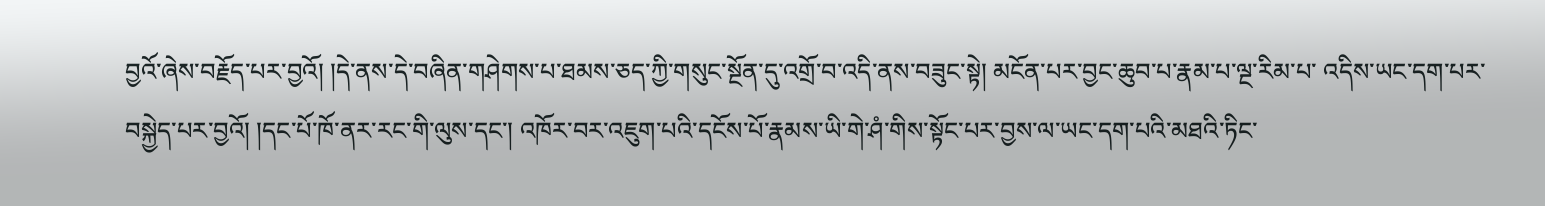བྱའོ་ཞེས་བརྗོད་པར་བྱའོ། །དེ་ནས་དེ་བཞིན་གཤེགས་པ་ཐམས་ཅད་ཀྱི་གསུང་སྔོན་དུ་འགྲོ་བ་འདི་ནས་བཟུང་སྟེ། མངོན་པར་བྱང་ཆུབ་པ་རྣམ་པ་ལྔ་རིམ་པ་ འདིས་ཡང་དག་པར་བསྐྱེད་པར་བྱའོ། །དང་པོ་ཁོ་ནར་རང་གི་ལུས་དང་། འཁོར་བར་འཇུག་པའི་དངོས་པོ་རྣམས་ཡི་གེ་ཤཾ་གིས་སྟོང་པར་བྱས་ལ་ཡང་དག་པའི་མཐའི་ཏིང་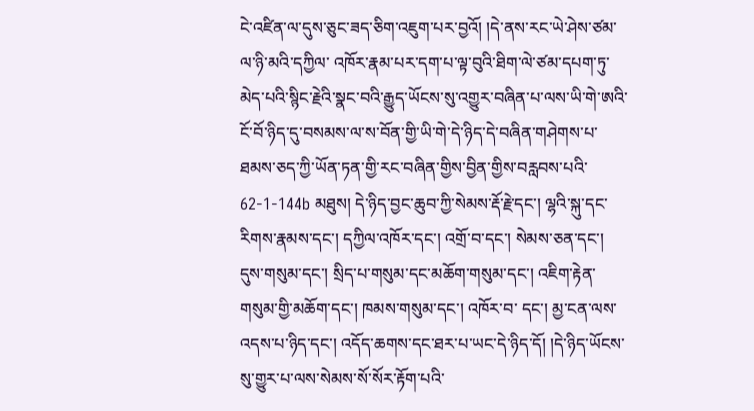ངེ་འཛིན་ལ་དུས་ཅུང་ཟད་ཅིག་འཇུག་པར་བྱའོ། །དེ་ནས་རང་ཡེ་ཤེས་ཙམ་ལ་ཉི་མའི་དཀྱིལ་ འཁོར་རྣམ་པར་དག་པ་ལྟ་བུའི་ཐིག་ལེ་ཙམ་དཔག་ཏུ་མེད་པའི་སྙིང་རྗེའི་སྣང་བའི་རྒྱུད་ཡོངས་སུ་འགྱུར་བཞིན་པ་ལས་ཡི་གེ་ཨའི་ངོ་བོ་ཉིད་དུ་བསམས་ལ་ས་བོན་གྱི་ཡི་གེ་དེ་ཉིད་དེ་བཞིན་གཤེགས་པ་ཐམས་ཅད་ཀྱི་ཡོན་ཏན་གྱི་རང་བཞིན་གྱིས་བྱིན་གྱིས་བརླབས་པའི་ 62-1-144b མཐུས། དེ་ཉིད་བྱང་ཆུབ་ཀྱི་སེམས་རྡོ་རྗེ་དང་། ལྷའི་སྐུ་དང་རིགས་རྣམས་དང་། དཀྱིལ་འཁོར་དང་། འགྲོ་བ་དང་། སེམས་ཅན་དང་། དུས་གསུམ་དང་། སྲིད་པ་གསུམ་དང་མཆོག་གསུམ་དང་། འཇིག་རྟེན་གསུམ་གྱི་མཆོག་དང་། ཁམས་གསུམ་དང་། འཁོར་བ་ དང་། མྱ་ངན་ལས་འདས་པ་ཉིད་དང་། འདོད་ཆགས་དང་ཐར་པ་ཡང་དེ་ཉིད་དོ། །དེ་ཉིད་ཡོངས་སུ་གྱུར་པ་ལས་སེམས་སོ་སོར་རྟོག་པའི་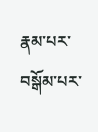རྣམ་པར་བསྒོམ་པར་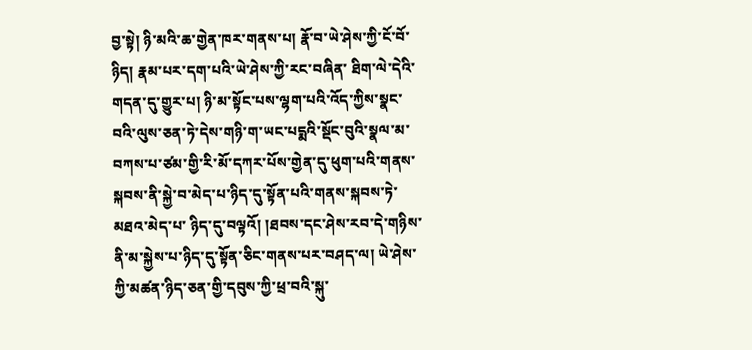བྱ་སྟེ། ཉི་མའི་ཆ་གྱེན་ཁར་གནས་པ། རྣོ་བ་ཡེ་ཤེས་ཀྱི་ངོ་བོ་ཉིད། རྣམ་པར་དག་པའི་ཡེ་ཤེས་ཀྱི་རང་བཞིན་ ཐིག་ལེ་དེའི་གདན་དུ་གྱུར་པ། ཉི་མ་སྟོང་པས་ལྷག་པའི་འོད་ཀྱིས་སྣང་བའི་ལུས་ཅན་ཏེ་དེས་གཉི་ག་ཡང་པདྨའི་སྡོང་བུའི་སྣལ་མ་བཀས་པ་ཙམ་གྱི་རི་མོ་དཀར་པོས་གྱེན་དུ་ཕུག་པའི་གནས་སྐབས་ནི་སྐྱེ་བ་མེད་པ་ཉིད་དུ་སྟོན་པའི་གནས་སྐབས་ཏེ་མཐའ་མེད་པ་ ཉིད་དུ་བལྟའོ། །ཐབས་དང་ཤེས་རབ་དེ་གཉིས་ནི་མ་སྐྱེས་པ་ཉིད་དུ་སྟོན་ཅིང་གནས་པར་བཤད་ལ། ཡེ་ཤེས་ཀྱི་མཚན་ཉིད་ཅན་གྱི་དབུས་ཀྱི་ཕྲ་བའི་སྐུ་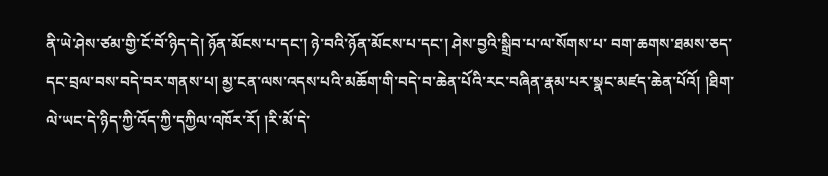ནི་ཡེ་ཤེས་ཙམ་གྱི་ངོ་བོ་ཉིད་དེ། ཉོན་མོངས་པ་དང་། ཉེ་བའི་ཉོན་མོངས་པ་དང་། ཤེས་བྱའི་སྒྲིབ་པ་ལ་སོགས་པ་ བག་ཆགས་ཐམས་ཅད་དང་བྲལ་བས་བདེ་བར་གནས་པ། མྱ་ངན་ལས་འདས་པའི་མཆོག་གི་བདེ་བ་ཆེན་པོའི་རང་བཞིན་རྣམ་པར་སྣང་མཛད་ཆེན་པོའོ། །ཐིག་ལེ་ཡང་དེ་ཉིད་ཀྱི་འོད་ཀྱི་དཀྱིལ་འཁོར་རོ། །རི་མོ་དེ་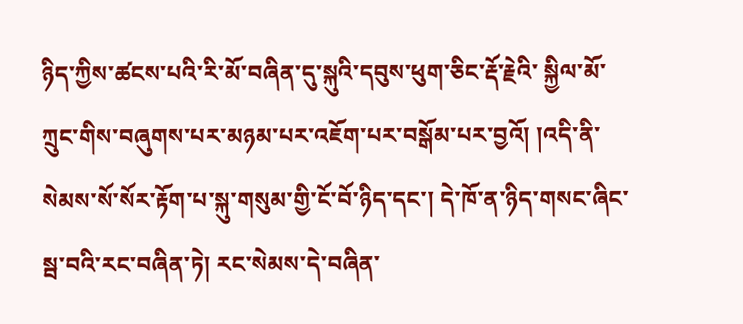ཉིད་ཀྱིས་ཚངས་པའི་རི་མོ་བཞིན་དུ་སྐུའི་དབུས་ཕུག་ཅིང་རྡོ་རྗེའི་ སྐྱིལ་མོ་ཀྲུང་གིས་བཞུགས་པར་མཉམ་པར་འཇོག་པར་བསྒོམ་པར་བྱའོ། །འདི་ནི་སེམས་སོ་སོར་རྟོག་པ་སྐུ་གསུམ་གྱི་ངོ་བོ་ཉིད་དང་། དེ་ཁོ་ན་ཉིད་གསང་ཞིང་སྦ་བའི་རང་བཞིན་ཏེ། རང་སེམས་དེ་བཞིན་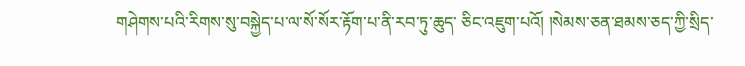གཤེགས་པའི་རིགས་སུ་བསྐྱེད་པ་ལ་སོ་སོར་རྟོག་པ་ནི་རབ་ཏུ་ཆུད་ ཅིང་འཇུག་པའོ། །སེམས་ཅན་ཐམས་ཅད་ཀྱི་སྲིད་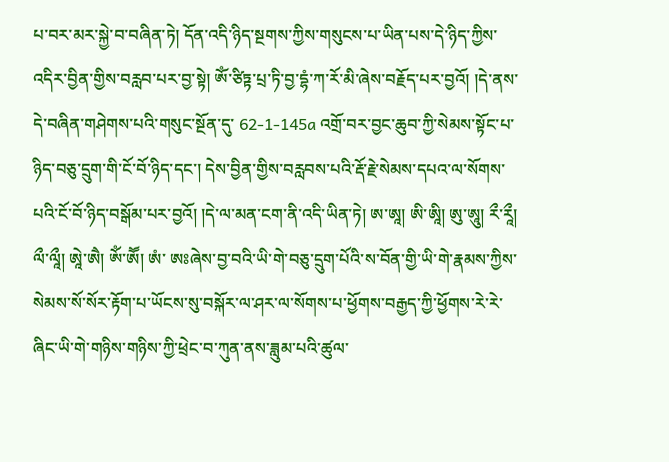པ་བར་མར་སྐྱེ་བ་བཞིན་ཏེ། དོན་འདི་ཉིད་སྔགས་ཀྱིས་གསུངས་པ་ཡིན་པས་དེ་ཉིད་ཀྱིས་འདིར་བྱིན་གྱིས་བརླབ་པར་བྱ་སྟེ། ཨོཾ་ཙིཏྟ་པྲ་ཏི་བྱ་དྷཾ་ཀ་རོ་མི་ཞེས་བརྗོད་པར་བྱའོ། །དེ་ནས་དེ་བཞིན་གཤེགས་པའི་གསུང་སྔོན་དུ་ 62-1-145a འགྲོ་བར་བྱང་ཆུབ་ཀྱི་སེམས་སྟོང་པ་ཉིད་བཅུ་དྲུག་གི་ངོ་བོ་ཉིད་དང་། དེས་བྱིན་གྱིས་བརླབས་པའི་རྡོ་རྗེ་སེམས་དཔའ་ལ་སོགས་པའི་ངོ་བོ་ཉིད་བསྒོམ་པར་བྱའོ། །དེ་ལ་མན་ངག་ནི་འདི་ཡིན་ཏེ། ཨ་ཨཱ། ཨི་ཨཱི། ཨུ་ཨཱུ། རྀ་རཱྀ། ལྀ་ལཱྀ། ཨཱེ་ཨཻ། ཨོཾ་ཨཽ། ཨཾ་ ཨཿཞེས་བྱ་བའི་ཡི་གེ་བཅུ་དྲུག་པོའི་ས་བོན་གྱི་ཡི་གེ་རྣམས་ཀྱིས་སེམས་སོ་སོར་རྟོག་པ་ཡོངས་སུ་བསྐོར་ལ་ཤར་ལ་སོགས་པ་ཕྱོགས་བརྒྱད་ཀྱི་ཕྱོགས་རེ་རེ་ཞིང་ཡི་གེ་གཉིས་གཉིས་ཀྱི་ཕྲེང་བ་ཀུན་ནས་ཟླུམ་པའི་ཚུལ་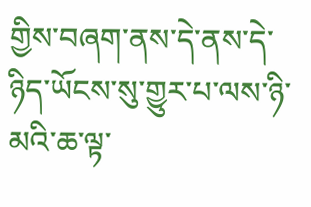གྱིས་བཞག་ནས་དེ་ནས་དེ་ཉིད་ཡོངས་སུ་གྱུར་པ་ལས་ཉི་མའི་ཆ་ལྟ་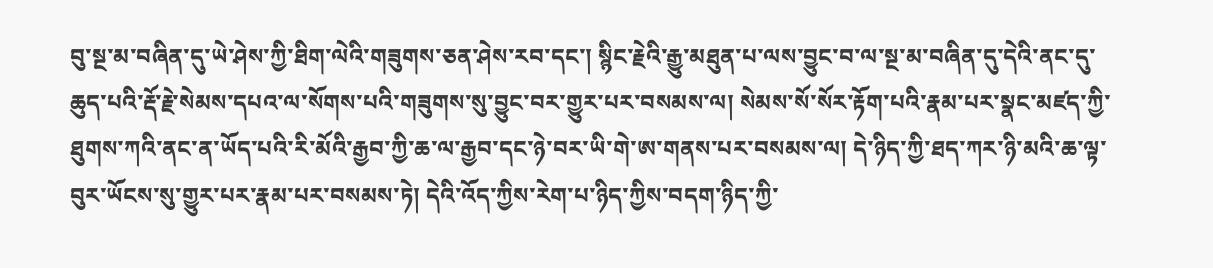བུ་སྔ་མ་བཞིན་དུ་ཡེ་ཤེས་ཀྱི་ཐིག་ལེའི་གཟུགས་ཅན་ཤེས་རབ་དང་། སྙིང་རྗེའི་རྒྱུ་མཐུན་པ་ལས་བྱུང་བ་ལ་སྔ་མ་བཞིན་དུ་དེའི་ནང་དུ་ཆུད་པའི་རྡོ་རྗེ་སེམས་དཔའ་ལ་སོགས་པའི་གཟུགས་སུ་བྱུང་བར་གྱུར་པར་བསམས་ལ། སེམས་སོ་སོར་རྟོག་པའི་རྣམ་པར་སྣང་མཛད་ཀྱི་ ཐུགས་ཀའི་ནང་ན་ཡོད་པའི་རི་མོའི་རྒྱབ་ཀྱི་ཆ་ལ་རྒྱབ་དང་ཉེ་བར་ཡི་གེ་ཨ་གནས་པར་བསམས་ལ། དེ་ཉིད་ཀྱི་ཐད་ཀར་ཉི་མའི་ཆ་ལྟ་བུར་ཡོངས་སུ་གྱུར་པར་རྣམ་པར་བསམས་ཏེ། དེའི་འོད་ཀྱིས་རེག་པ་ཉིད་ཀྱིས་བདག་ཉིད་ཀྱི་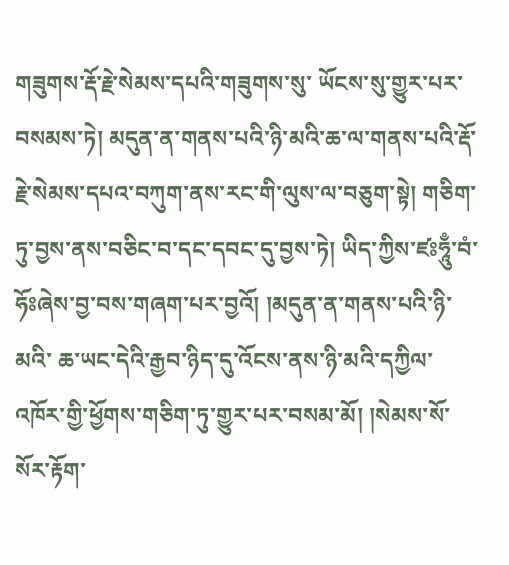གཟུགས་རྡོ་རྗེ་སེམས་དཔའི་གཟུགས་སུ་ ཡོངས་སུ་གྱུར་པར་བསམས་ཏེ། མདུན་ན་གནས་པའི་ཉི་མའི་ཆ་ལ་གནས་པའི་རྡོ་རྗེ་སེམས་དཔའ་བཀུག་ནས་རང་གི་ལུས་ལ་བཅུག་སྟེ། གཅིག་ཏུ་བྱས་ནས་བཅིང་བ་དང་དབང་དུ་བྱས་ཏེ། ཡིད་ཀྱིས་ཛཿཧཱུྃ་བཾ་ཧོཿཞེས་བྱ་བས་གཞག་པར་བྱའོ། །མདུན་ན་གནས་པའི་ཉི་མའི་ ཆ་ཡང་དེའི་རྒྱབ་ཉིད་དུ་འོངས་ནས་ཉི་མའི་དཀྱིལ་འཁོར་གྱི་ཕྱོགས་གཅིག་ཏུ་གྱུར་པར་བསམ་མོ། །སེམས་སོ་སོར་རྟོག་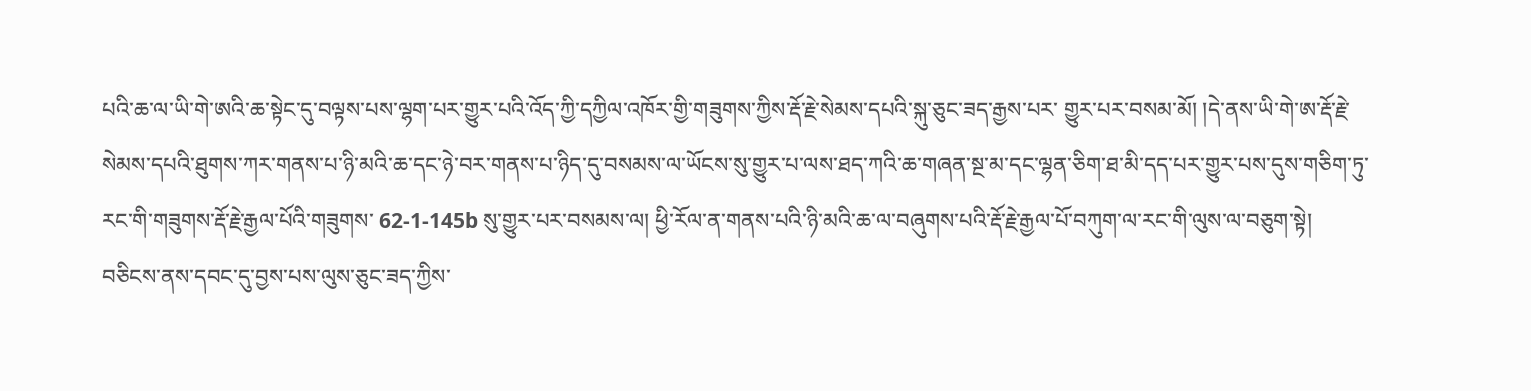པའི་ཆ་ལ་ཡི་གེ་ཨའི་ཆ་སྟེང་དུ་བལྟས་པས་ལྷག་པར་གྱུར་པའི་འོད་ཀྱི་དཀྱིལ་འཁོར་གྱི་གཟུགས་ཀྱིས་རྡོ་རྗེ་སེམས་དཔའི་སྐུ་ཅུང་ཟད་རྒྱས་པར་ གྱུར་པར་བསམ་མོ། །དེ་ནས་ཡི་གེ་ཨ་རྡོ་རྗེ་སེམས་དཔའི་ཐུགས་ཀར་གནས་པ་ཉི་མའི་ཆ་དང་ཉེ་བར་གནས་པ་ཉིད་དུ་བསམས་ལ་ཡོངས་སུ་གྱུར་པ་ལས་ཐད་ཀའི་ཆ་གཞན་སྔ་མ་དང་ལྷན་ཅིག་ཐ་མི་དད་པར་གྱུར་པས་དུས་གཅིག་ཏུ་རང་གི་གཟུགས་རྡོ་རྗེ་རྒྱལ་པོའི་གཟུགས་ 62-1-145b སུ་གྱུར་པར་བསམས་ལ། ཕྱི་རོལ་ན་གནས་པའི་ཉི་མའི་ཆ་ལ་བཞུགས་པའི་རྡོ་རྗེ་རྒྱལ་པོ་བཀུག་ལ་རང་གི་ལུས་ལ་བཅུག་སྟེ། བཅིངས་ནས་དབང་དུ་བྱས་པས་ལུས་ཅུང་ཟད་ཀྱིས་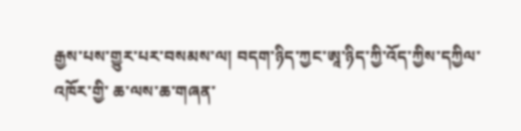རྒྱས་པས་གྱུར་པར་བསམས་ལ། བདག་ཉིད་ཀྱང་ཨཱ་ཉིད་ཀྱི་འོད་ཀྱིས་དཀྱིལ་འཁོར་གྱི་ ཆ་ལས་ཆ་གཞན་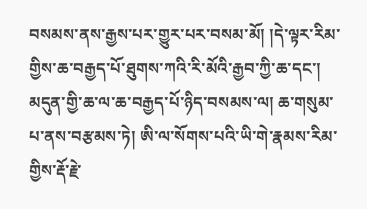བསམས་ནས་རྒྱས་པར་གྱུར་པར་བསམ་མོ། །དེ་ལྟར་རིམ་གྱིས་ཆ་བརྒྱད་པོ་ཐུགས་ཀའི་རི་མོའི་རྒྱབ་ཀྱི་ཆ་དང་། མདུན་གྱི་ཆ་ལ་ཆ་བརྒྱད་པོ་ཉིད་བསམས་ལ། ཆ་གསུམ་པ་ནས་བརྩམས་ཏེ། ཨི་ལ་སོགས་པའི་ཡི་གེ་རྣམས་རིམ་གྱིས་རྡོ་རྗེ་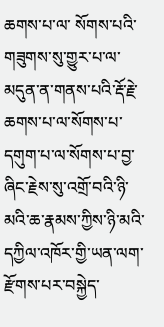ཆགས་པ་ལ་ སོགས་པའི་གཟུགས་སུ་གྱུར་པ་ལ་མདུན་ན་གནས་པའི་རྡོ་རྗེ་ཆགས་པ་ལ་སོགས་པ་དགུག་པ་ལ་སོགས་པ་བྱ་ཞིང་རྗེས་སུ་འགྲོ་བའི་ཉི་མའི་ཆ་རྣམས་ཀྱིས་ཉི་མའི་དཀྱིལ་འཁོར་གྱི་ཡན་ལག་རྫོགས་པར་བསྐྱེད་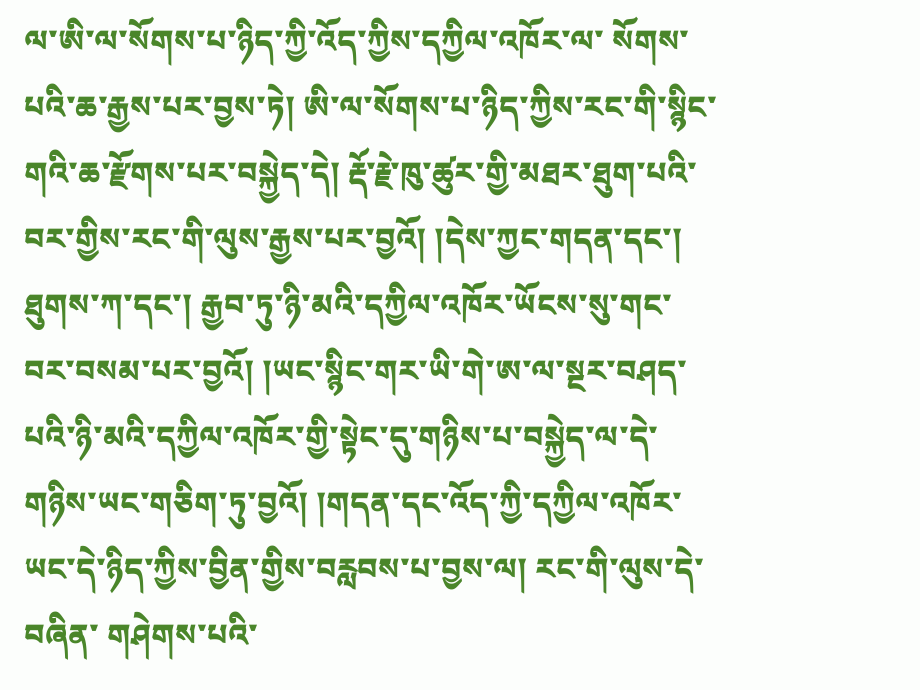ལ་ཨི་ལ་སོགས་པ་ཉིད་ཀྱི་འོད་ཀྱིས་དཀྱིལ་འཁོར་ལ་ སོགས་པའི་ཆ་རྒྱས་པར་བྱས་ཏེ། ཨི་ལ་སོགས་པ་ཉིད་ཀྱིས་རང་གི་སྙིང་གའི་ཆ་རྫོགས་པར་བསྐྱེད་དེ། རྡོ་རྗེ་ཁུ་ཚུར་གྱི་མཐར་ཐུག་པའི་བར་གྱིས་རང་གི་ལུས་རྒྱས་པར་བྱའོ། །དེས་ཀྱང་གདན་དང་། ཐུགས་ཀ་དང་། རྒྱབ་ཏུ་ཉི་མའི་དཀྱིལ་འཁོར་ཡོངས་སུ་གང་ བར་བསམ་པར་བྱའོ། །ཡང་སྙིང་གར་ཡི་གེ་ཨ་ལ་སྔར་བཤད་པའི་ཉི་མའི་དཀྱིལ་འཁོར་གྱི་སྟེང་དུ་གཉིས་པ་བསྐྱེད་ལ་དེ་གཉིས་ཡང་གཅིག་ཏུ་བྱའོ། །གདན་དང་འོད་ཀྱི་དཀྱིལ་འཁོར་ཡང་དེ་ཉིད་ཀྱིས་བྱིན་གྱིས་བརླབས་པ་བྱས་ལ། རང་གི་ལུས་དེ་བཞིན་ གཤེགས་པའི་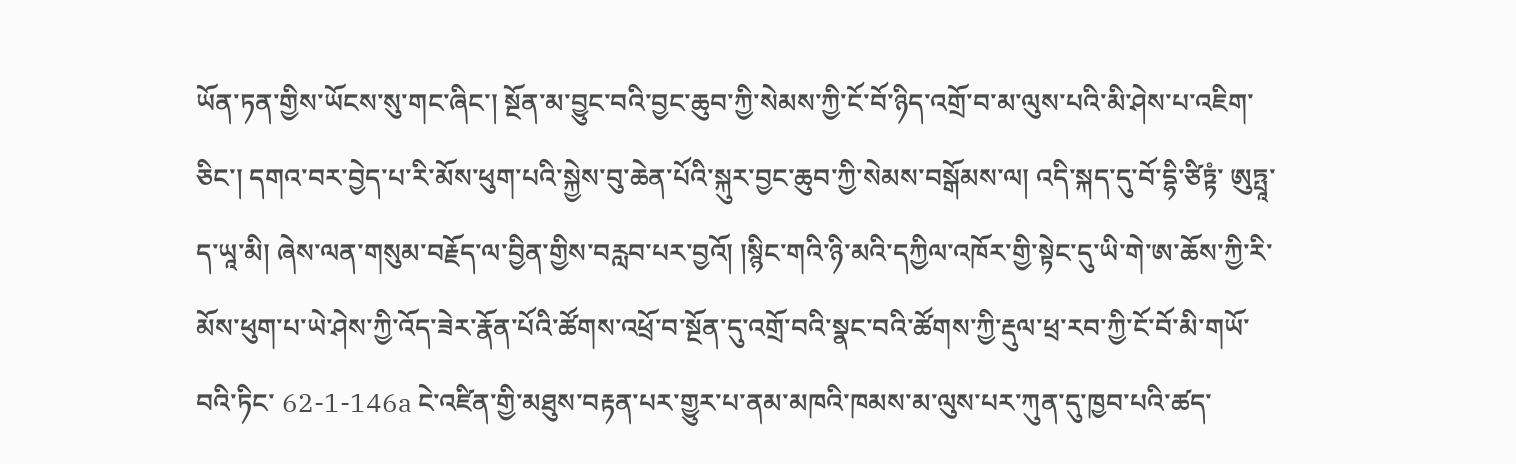ཡོན་ཏན་གྱིས་ཡོངས་སུ་གང་ཞིང་། སྔོན་མ་བྱུང་བའི་བྱང་ཆུབ་ཀྱི་སེམས་ཀྱི་ངོ་བོ་ཉིད་འགྲོ་བ་མ་ལུས་པའི་མི་ཤེས་པ་འཇིག་ཅིང་། དགའ་བར་བྱེད་པ་རི་མོས་ཕུག་པའི་སྐྱེས་བུ་ཆེན་པོའི་སྐུར་བྱང་ཆུབ་ཀྱི་སེམས་བསྒོམས་ལ། འདི་སྐད་དུ་བོ་དྷི་ཙིཏྟཾ་ ཨུཏྤཱ་ད་ཡཱ་མི། ཞེས་ལན་གསུམ་བརྗོད་ལ་བྱིན་གྱིས་བརླབ་པར་བྱའོ། །སྙིང་གའི་ཉི་མའི་དཀྱིལ་འཁོར་གྱི་སྟེང་དུ་ཡི་གེ་ཨ་ཆོས་ཀྱི་རི་མོས་ཕུག་པ་ཡེ་ཤེས་ཀྱི་འོད་ཟེར་རྣོན་པོའི་ཚོགས་འཕྲོ་བ་སྔོན་དུ་འགྲོ་བའི་སྣང་བའི་ཚོགས་ཀྱི་རྡུལ་ཕྲ་རབ་ཀྱི་ངོ་བོ་མི་གཡོ་བའི་ཏིང་ 62-1-146a ངེ་འཛིན་གྱི་མཐུས་བརྟན་པར་གྱུར་པ་ནམ་མཁའི་ཁམས་མ་ལུས་པར་ཀུན་དུ་ཁྱབ་པའི་ཚད་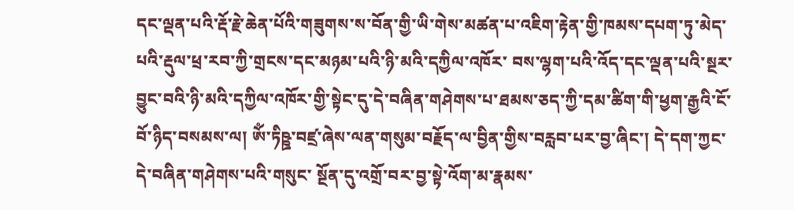དང་ལྡན་པའི་རྡོ་རྗེ་ཆེན་པོའི་གཟུགས་ས་བོན་གྱི་ཡི་གེས་མཚན་པ་འཇིག་རྟེན་གྱི་ཁམས་དཔག་ཏུ་མེད་པའི་རྡུལ་ཕྲ་རབ་ཀྱི་གྲངས་དང་མཉམ་པའི་ཉི་མའི་དཀྱིལ་འཁོར་ བས་ལྷག་པའི་འོད་དང་ལྡན་པའི་སྔར་བྱུང་བའི་ཉི་མའི་དཀྱིལ་འཁོར་གྱི་སྟེང་དུ་དེ་བཞིན་གཤེགས་པ་ཐམས་ཅད་ཀྱི་དམ་ཚིག་གི་ཕྱག་རྒྱའི་ངོ་བོ་ཉིད་བསམས་ལ། ཨོཾ་ཏིཥྛ་བཛྲ་ཞེས་ལན་གསུམ་བརྗོད་ལ་བྱིན་གྱིས་བརླབ་པར་བྱ་ཞིང་། དེ་དག་ཀྱང་དེ་བཞིན་གཤེགས་པའི་གསུང་ སྔོན་དུ་འགྲོ་བར་བྱ་སྟེ་འོག་མ་རྣམས་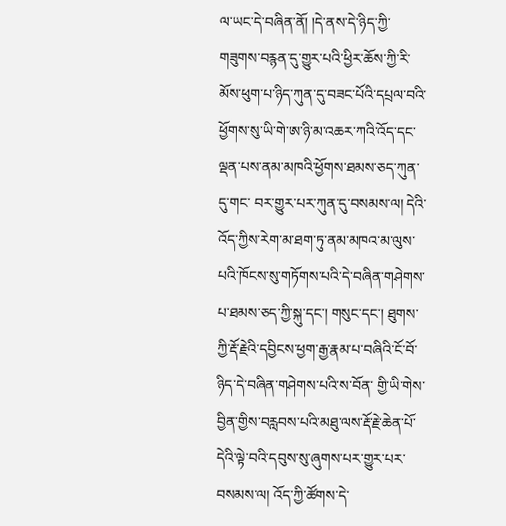ལ་ཡང་དེ་བཞིན་ནོ། །དེ་ནས་དེ་ཉིད་ཀྱི་གཟུགས་བརྙན་དུ་གྱུར་པའི་ཕྱིར་ཆོས་ཀྱི་རི་མོས་ཕུག་པ་ཉིད་ཀུན་དུ་བཟང་པོའི་དཔྲལ་བའི་ཕྱོགས་སུ་ཡི་གེ་ཨ་ཉི་མ་འཆར་ཀའི་འོད་དང་ལྡན་པས་ནམ་མཁའི་ཕྱོགས་ཐམས་ཅད་ཀུན་དུ་གང་ བར་གྱུར་པར་ཀུན་དུ་བསམས་ལ། དེའི་འོད་ཀྱིས་རེག་མ་ཐག་ཏུ་ནམ་མཁའ་མ་ལུས་པའི་ཁོངས་སུ་གཏོགས་པའི་དེ་བཞིན་གཤེགས་པ་ཐམས་ཅད་ཀྱི་སྐུ་དང་། གསུང་དང་། ཐུགས་ཀྱི་རྡོ་རྗེའི་དབྱིངས་ཕྱག་རྒྱ་རྣམ་པ་བཞིའི་ངོ་བོ་ཉིད་དེ་བཞིན་གཤེགས་པའི་ས་བོན་ གྱི་ཡི་གེས་བྱིན་གྱིས་བརླབས་པའི་མཐུ་ལས་རྡོ་རྗེ་ཆེན་པོ་དེའི་ལྟེ་བའི་དབུས་སུ་ཞུགས་པར་གྱུར་པར་བསམས་ལ། འོད་ཀྱི་ཚོགས་དེ་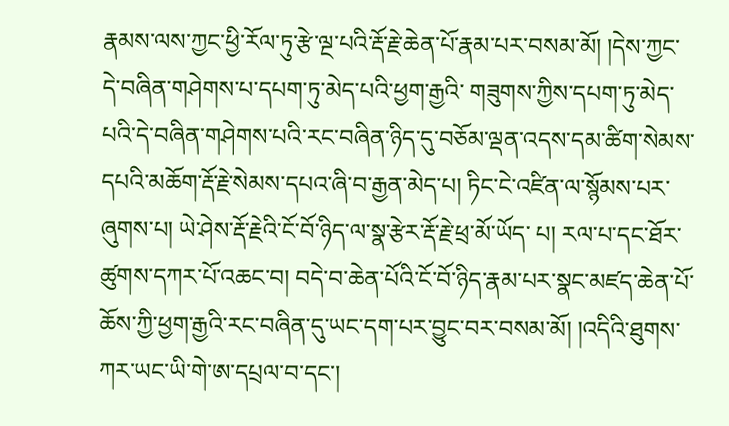རྣམས་ལས་ཀྱང་ཕྱི་རོལ་ཏུ་རྩེ་ལྔ་པའི་རྡོ་རྗེ་ཆེན་པོ་རྣམ་པར་བསམ་མོ། །དེས་ཀྱང་དེ་བཞིན་གཤེགས་པ་དཔག་ཏུ་མེད་པའི་ཕྱག་རྒྱའི་ གཟུགས་ཀྱིས་དཔག་ཏུ་མེད་པའི་དེ་བཞིན་གཤེགས་པའི་རང་བཞིན་ཉིད་དུ་བཅོམ་ལྡན་འདས་དམ་ཚིག་སེམས་དཔའི་མཆོག་རྡོ་རྗེ་སེམས་དཔའ་ཞི་བ་རྒྱན་མེད་པ། ཏིང་ངེ་འཛིན་ལ་སྙོམས་པར་ཞུགས་པ། ཡེ་ཤེས་རྡོ་རྗེའི་ངོ་བོ་ཉིད་ལ་སྣ་རྩེར་རྡོ་རྗེ་ཕྲ་མོ་ཡོད་ པ། རལ་པ་དང་ཐོར་ཚུགས་དཀར་པོ་འཆང་བ། བདེ་བ་ཆེན་པོའི་ངོ་བོ་ཉིད་རྣམ་པར་སྣང་མཛད་ཆེན་པོ་ཆོས་ཀྱི་ཕྱག་རྒྱའི་རང་བཞིན་དུ་ཡང་དག་པར་བྱུང་བར་བསམ་མོ། །འདིའི་ཐུགས་ཀར་ཡང་ཡི་གེ་ཨ་དཔྲལ་བ་དང་།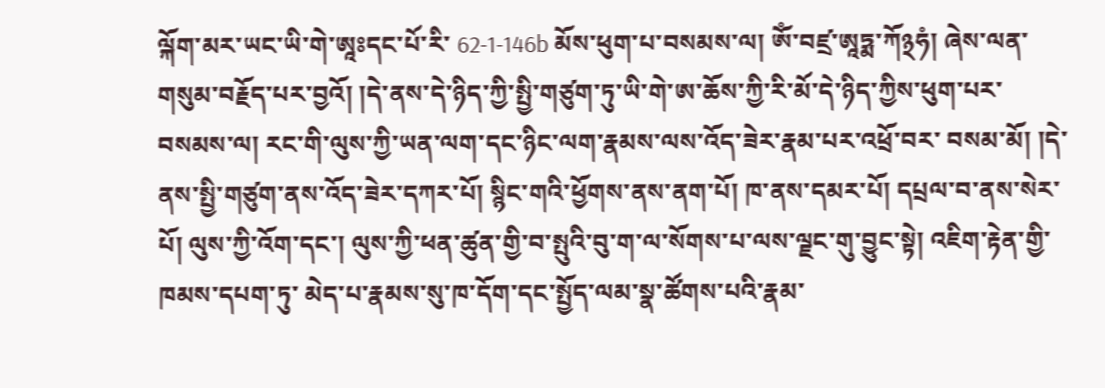ལྐོག་མར་ཡང་ཡི་གེ་ཨཱཿདང་པོ་རི་ 62-1-146b མོས་ཕུག་པ་བསམས་ལ། ཨོཾ་བཛྲ་ཨཱཏྨ་ཀོ྅ཧཾ། ཞེས་ལན་གསུམ་བརྗོད་པར་བྱའོ། །དེ་ནས་དེ་ཉིད་ཀྱི་སྤྱི་གཙུག་ཏུ་ཡི་གེ་ཨ་ཆོས་ཀྱི་རི་མོ་དེ་ཉིད་ཀྱིས་ཕུག་པར་བསམས་ལ། རང་གི་ལུས་ཀྱི་ཡན་ལག་དང་ཉིང་ལག་རྣམས་ལས་འོད་ཟེར་རྣམ་པར་འཕྲོ་བར་ བསམ་མོ། །དེ་ནས་སྤྱི་གཙུག་ནས་འོད་ཟེར་དཀར་པོ། སྙིང་གའི་ཕྱོགས་ནས་ནག་པོ། ཁ་ནས་དམར་པོ། དཔྲལ་བ་ནས་སེར་པོ། ལུས་ཀྱི་འོག་དང་། ལུས་ཀྱི་ཕན་ཚུན་གྱི་བ་སྤུའི་བུ་ག་ལ་སོགས་པ་ལས་ལྗང་གུ་བྱུང་སྟེ། འཇིག་རྟེན་གྱི་ཁམས་དཔག་ཏུ་ མེད་པ་རྣམས་སུ་ཁ་དོག་དང་སྤྱོད་ལམ་སྣ་ཚོགས་པའི་རྣམ་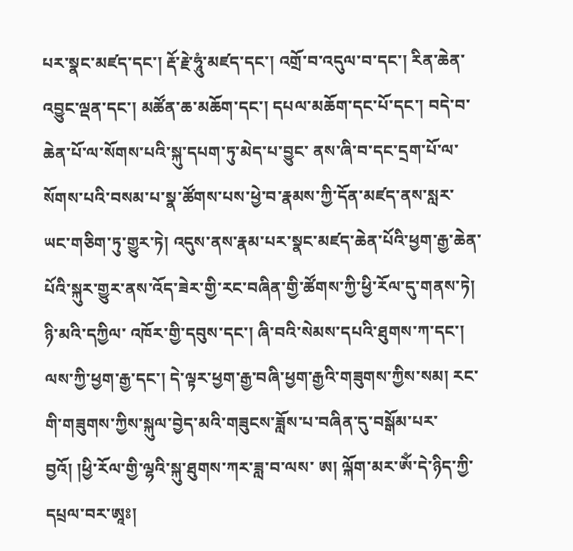པར་སྣང་མཛད་དང་། རྡོ་རྗེ་ཧཱུཾ་མཛད་དང་། འགྲོ་བ་འདུལ་བ་དང་། རིན་ཆེན་འབྱུང་ལྡན་དང་། མཚོན་ཆ་མཆོག་དང་། དཔལ་མཆོག་དང་པོ་དང་། བདེ་བ་ཆེན་པོ་ལ་སོགས་པའི་སྐུ་དཔག་ཏུ་མེད་པ་བྱུང་ ནས་ཞི་བ་དང་དྲག་པོ་ལ་སོགས་པའི་བསམ་པ་སྣ་ཚོགས་པས་ཕྱེ་བ་རྣམས་ཀྱི་དོན་མཛད་ནས་སླར་ཡང་གཅིག་ཏུ་གྱུར་ཏེ། འདུས་ནས་རྣམ་པར་སྣང་མཛད་ཆེན་པོའི་ཕྱག་རྒྱ་ཆེན་པོའི་སྐུར་གྱུར་ནས་འོད་ཟེར་གྱི་རང་བཞིན་གྱི་ཚོགས་ཀྱི་ཕྱི་རོལ་དུ་གནས་ཏེ། ཉི་མའི་དཀྱིལ་ འཁོར་གྱི་དབུས་དང་། ཞི་བའི་སེམས་དཔའི་ཐུགས་ཀ་དང་། ལས་ཀྱི་ཕྱག་རྒྱ་དང་། དེ་ལྟར་ཕྱག་རྒྱ་བཞི་ཕྱག་རྒྱའི་གཟུགས་ཀྱིས་སམ། རང་གི་གཟུགས་ཀྱིས་སྐུལ་བྱེད་མའི་གཟུངས་ཟློས་པ་བཞིན་དུ་བསྒོམ་པར་བྱའོ། །ཕྱི་རོལ་གྱི་ལྷའི་སྐུ་ཐུགས་ཀར་ཟླ་བ་ལས་ ཨ། ལྐོག་མར་ཨོཾ་དེ་ཉིད་ཀྱི་དཔྲལ་བར་ཨཱཿ།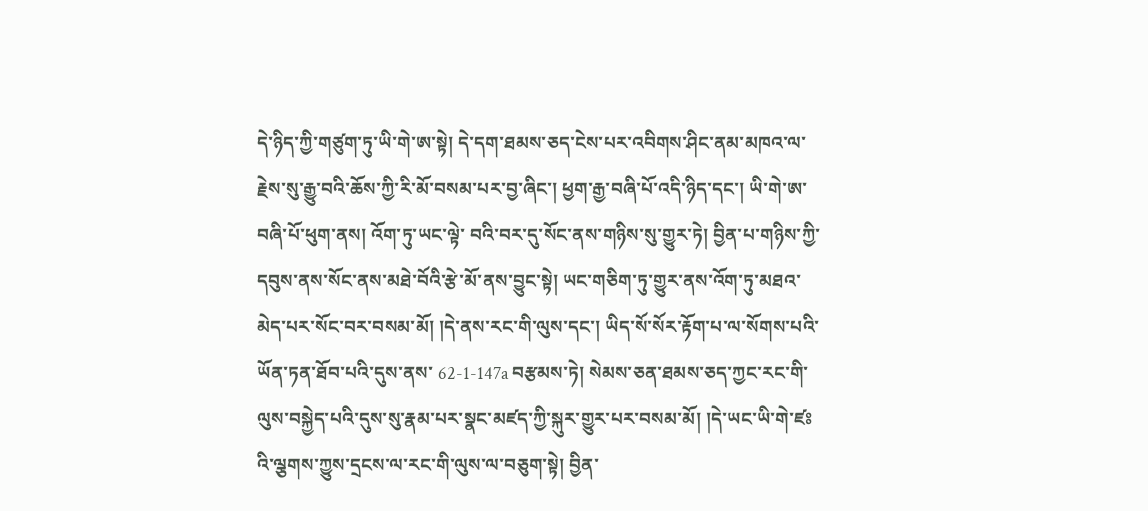དེ་ཉིད་ཀྱི་གཙུག་ཏུ་ཡི་གེ་ཨ་སྟེ། དེ་དག་ཐམས་ཅད་ངེས་པར་འབིགས་ཤིང་ནམ་མཁའ་ལ་རྗེས་སུ་རྒྱུ་བའི་ཆོས་ཀྱི་རི་མོ་བསམ་པར་བྱ་ཞིང་། ཕྱག་རྒྱ་བཞི་པོ་འདི་ཉིད་དང་། ཡི་གེ་ཨ་བཞི་པོ་ཕུག་ནས། འོག་ཏུ་ཡང་ལྟེ་ བའི་བར་དུ་སོང་ནས་གཉིས་སུ་གྱུར་ཏེ། བྱིན་པ་གཉིས་ཀྱི་དབུས་ནས་སོང་ནས་མཐེ་བོའི་རྩེ་མོ་ནས་བྱུང་སྟེ། ཡང་གཅིག་ཏུ་གྱུར་ནས་འོག་ཏུ་མཐའ་མེད་པར་སོང་བར་བསམ་མོ། །དེ་ནས་རང་གི་ལུས་དང་། ཡིད་སོ་སོར་རྟོག་པ་ལ་སོགས་པའི་ཡོན་ཏན་ཐོབ་པའི་དུས་ནས་ 62-1-147a བརྩམས་ཏེ། སེམས་ཅན་ཐམས་ཅད་ཀྱང་རང་གི་ལུས་བསྐྱེད་པའི་དུས་སུ་རྣམ་པར་སྣང་མཛད་ཀྱི་སྐུར་གྱུར་པར་བསམ་མོ། །དེ་ཡང་ཡི་གེ་ཛཿའི་ལྕགས་ཀྱུས་དྲངས་ལ་རང་གི་ལུས་ལ་བཅུག་སྟེ། བྱིན་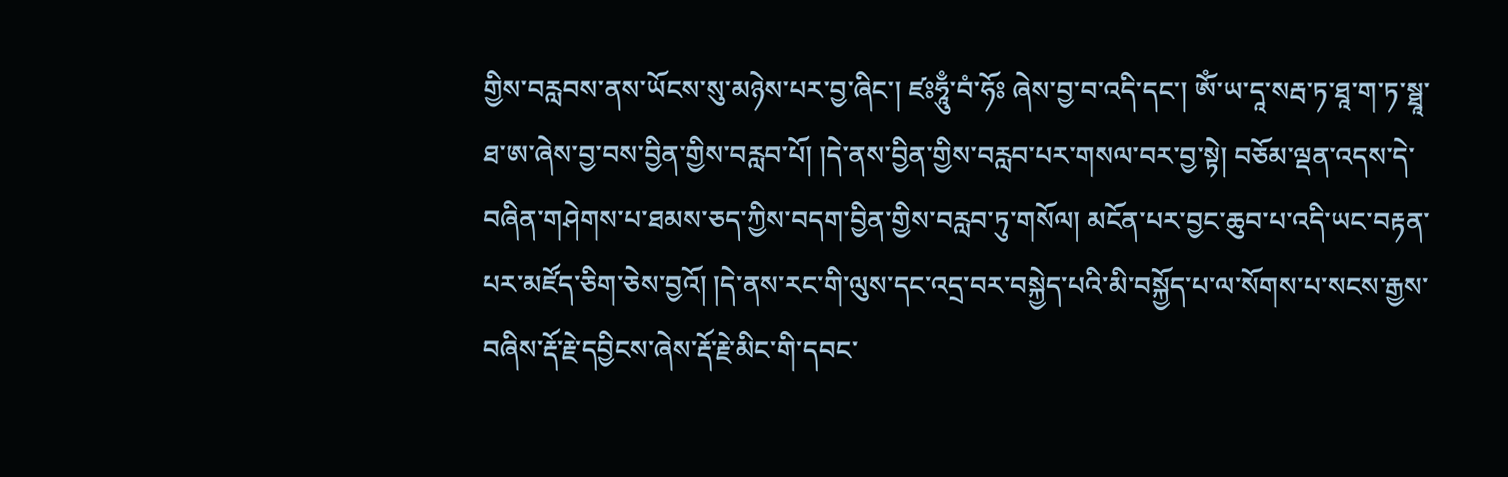གྱིས་བརླབས་ནས་ཡོངས་སུ་མཉེས་པར་བྱ་ཞིང་། ཛཿཧཱུྃ་བཾ་ཧོཿ ཞེས་བྱ་བ་འདི་དང་། ཨོཾ་ཡ་དཱ་སརྦ་ཏ་ཐཱ་ག་ཏ་སྠཱ་ཐ་ཨ་ཞེས་བྱ་བས་བྱིན་གྱིས་བརླབ་པོ། །དེ་ནས་བྱིན་གྱིས་བརླབ་པར་གསལ་བར་བྱ་སྟེ། བཅོམ་ལྡན་འདས་དེ་བཞིན་གཤེགས་པ་ཐམས་ཅད་ཀྱིས་བདག་བྱིན་གྱིས་བརླབ་ཏུ་གསོལ། མངོན་པར་བྱང་ཆུབ་པ་འདི་ཡང་བརྟན་ པར་མཛོད་ཅིག་ཅེས་བྱའོ། །དེ་ནས་རང་གི་ལུས་དང་འདྲ་བར་བསྐྱེད་པའི་མི་བསྐྱོད་པ་ལ་སོགས་པ་སངས་རྒྱས་བཞིས་རྡོ་རྗེ་དབྱིངས་ཞེས་རྡོ་རྗེ་མིང་གི་དབང་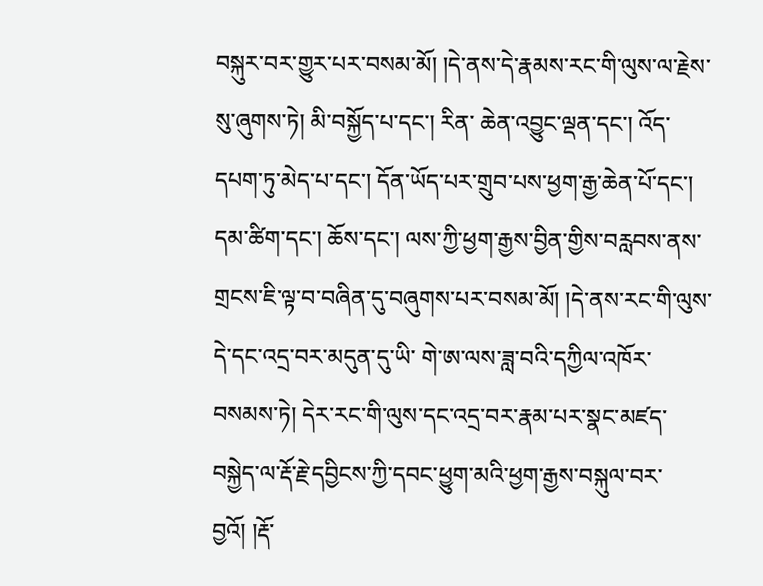བསྐུར་བར་གྱུར་པར་བསམ་མོ། །དེ་ནས་དེ་རྣམས་རང་གི་ལུས་ལ་རྗེས་སུ་ཞུགས་ཏེ། མི་བསྐྱོད་པ་དང་། རིན་ ཆེན་འབྱུང་ལྡན་དང་། འོད་དཔག་ཏུ་མེད་པ་དང་། དོན་ཡོད་པར་གྲུབ་པས་ཕྱག་རྒྱ་ཆེན་པོ་དང་། དམ་ཚིག་དང་། ཆོས་དང་། ལས་ཀྱི་ཕྱག་རྒྱས་བྱིན་གྱིས་བརླབས་ནས་གྲངས་ཇི་ལྟ་བ་བཞིན་དུ་བཞུགས་པར་བསམ་མོ། །དེ་ནས་རང་གི་ལུས་དེ་དང་འདྲ་བར་མདུན་དུ་ཡི་ གེ་ཨ་ལས་ཟླ་བའི་དཀྱིལ་འཁོར་བསམས་ཏེ། དེར་རང་གི་ལུས་དང་འདྲ་བར་རྣམ་པར་སྣང་མཛད་བསྐྱེད་ལ་རྡོ་རྗེ་དབྱིངས་ཀྱི་དབང་ཕྱུག་མའི་ཕྱག་རྒྱས་བསྐུལ་བར་བྱའོ། །རྡོ་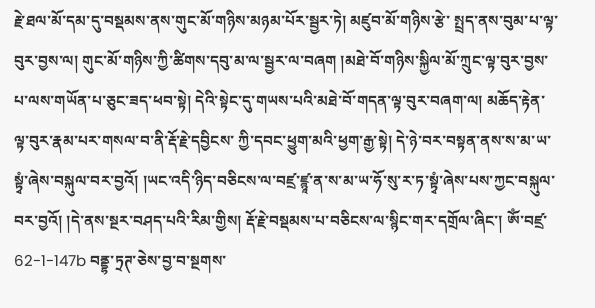རྗེ་ཐལ་མོ་དམ་དུ་བསྡམས་ནས་གུང་མོ་གཉིས་མཉམ་པོར་སྦྱར་ཏེ། མཛུབ་མོ་གཉིས་རྩེ་ སྤྲད་ནས་བུམ་པ་ལྟ་བུར་བྱས་ལ། གུང་མོ་གཉིས་ཀྱི་ཚིགས་དབུ་མ་ལ་སྦྱར་ལ་བཞག །མཐེ་བོ་གཉིས་སྐྱིལ་མོ་ཀྲུང་ལྟ་བུར་བྱས་པ་ལས་གཡོན་པ་ཅུང་ཟད་ཕབ་སྟེ། དེའི་སྟེང་དུ་གཡས་པའི་མཐེ་བོ་གདན་ལྟ་བུར་བཞག་ལ། མཆོད་རྟེན་ལྟ་བུར་རྣམ་པར་གསལ་བ་ནི་རྡོ་རྗེ་དབྱིངས་ ཀྱི་དབང་ཕྱུག་མའི་ཕྱག་རྒྱ་སྟེ། དེ་ཉེ་བར་བསྟན་ནས་ས་མ་ཡ་སྟྭཾ་ཞེས་བསྐུལ་བར་བྱའོ། །ཡང་འདི་ཉིད་བཅིངས་ལ་བཛྲ་ཛྙཱ་ན་ས་མ་ཡ་ཧོ་སུ་ར་ཏ་སྟྭཾ་ཞེས་པས་ཀྱང་བསྐུལ་བར་བྱའོ། །དེ་ནས་སྔར་བཤད་པའི་རིམ་གྱིས། རྡོ་རྗེ་བསྡམས་པ་བཅིངས་ལ་སྙིང་གར་དགྲོལ་ཞིང་། ཨོཾ་བཛྲ་ 62-1-147b བནྡྷ་ཏྲཊ་ཅེས་བྱ་བ་སྔགས་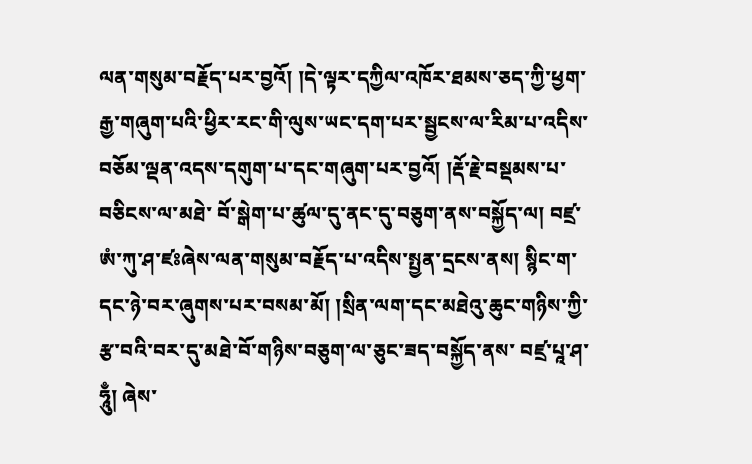ལན་གསུམ་བརྗོད་པར་བྱའོ། །དེ་ལྟར་དཀྱིལ་འཁོར་ཐམས་ཅད་ཀྱི་ཕྱག་རྒྱ་གཞུག་པའི་ཕྱིར་རང་གི་ལུས་ཡང་དག་པར་སྦྱངས་ལ་རིམ་པ་འདིས་བཅོམ་ལྡན་འདས་དགུག་པ་དང་གཞུག་པར་བྱའོ། །རྡོ་རྗེ་བསྡམས་པ་བཅིངས་ལ་མཐེ་ བོ་སྒེག་པ་ཚུལ་དུ་ནང་དུ་བཅུག་ནས་བསྐྱོད་ལ། བཛྲ་ཨཾ་ཀུ་ཤ་ཛཿཞེས་ལན་གསུམ་བརྗོད་པ་འདིས་སྤྱན་དྲངས་ནས། སྙིང་ག་དང་ཉེ་བར་ཞུགས་པར་བསམ་མོ། །སྲིན་ལག་དང་མཐེའུ་ཆུང་གཉིས་ཀྱི་རྩ་བའི་བར་དུ་མཐེ་བོ་གཉིས་བཅུག་ལ་ཅུང་ཟད་བསྐྱོད་ནས་ བཛྲ་པཱ་ཤ་ཧཱུྃ། ཞེས་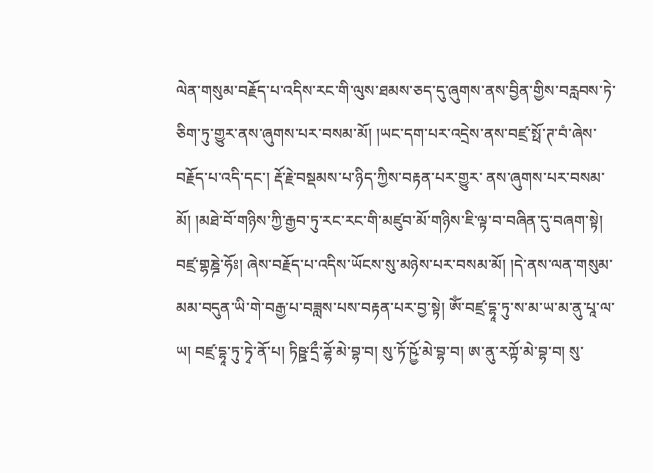ལེན་གསུམ་བརྗོད་པ་འདིས་རང་གི་ལུས་ཐམས་ཅད་དུ་ཞུགས་ནས་བྱིན་གྱིས་བརླབས་ཏེ་ཅིག་ཏུ་གྱུར་ནས་ཞུགས་པར་བསམ་མོ། །ཡང་དག་པར་འདྲེས་ནས་བཛྲ་སྥོ་ཊ་བཾ་ཞེས་བརྗོད་པ་འདི་དང་། རྡོ་རྗེ་བསྡམས་པ་ཉིད་ཀྱིས་བརྟན་པར་གྱུར་ ནས་ཞུགས་པར་བསམ་མོ། །མཐེ་བོ་གཉིས་ཀྱི་རྒྱབ་ཏུ་རང་རང་གི་མཛུབ་མོ་གཉིས་ཇི་ལྟ་བ་བཞིན་དུ་བཞག་སྟེ། བཛྲ་གྷཎྜེ་ཧོཿ། ཞེས་བརྗོད་པ་འདིས་ཡོངས་སུ་མཉེས་པར་བསམ་མོ། །དེ་ནས་ལན་གསུམ་མམ་བདུན་ཡི་གེ་བརྒྱ་པ་བཟླས་པས་བརྟན་པར་བྱ་སྟེ། ཨོཾ་བཛྲ་དྷཱ་ཏུ་ས་མ་ཡ་མ་ནུ་པཱ་ལ་ཡ། བཛྲ་དྷཱ་ཏུ་ཏྭེ་ནོ་པ། ཏིཥྛ་དྲྀ་ཌྷོ་མེ་བྷ་བ། སུ་ཏོ་ཥྱོ་མེ་བྷ་བ། ཨ་ནུ་རཀྟོ་མེ་བྷ་བ། སུ་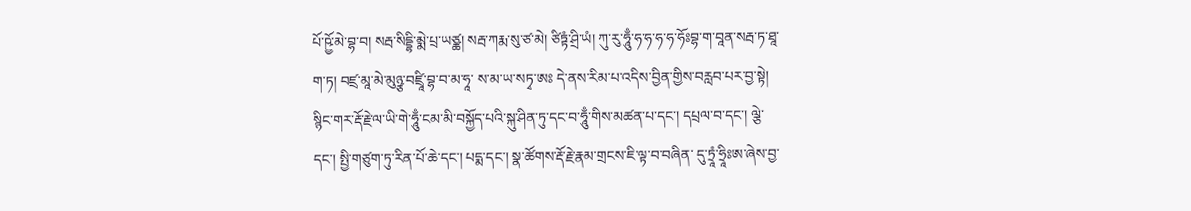པོ་ཥྱོ་མེ་བྷ་བ། སརྦ་སིདྡྷི་མྨེ་པྲ་ཡཙྪ། སརྦ་ཀརྨ་སུ་ཙ་མེ། ཙིཏྟཾ་ཤྲི་ཡཾ། ཀུ་རུ་ཧཱུྃ་ཧ་ཧ་ཧ་ཧ་ཧོཿབྷ་ག་བཱན་སརྦ་ཏ་ཐཱ་ག་ཏ། བཛྲ་མཱ་མེ་མུཉྩ་བཛྲཱི་བྷ་བ་མ་ཧཱ་ ས་མ་ཡ་སཏྭ་ཨཿ དེ་ནས་རིམ་པ་འདིས་བྱིན་གྱིས་བརླབ་པར་བྱ་སྟེ། སྙིང་གར་རྡོ་རྗེ་ལ་ཡི་གེ་ཧཱུྃ་ངམ་མི་བསྐྱོད་པའི་སྐུ་ཤིན་ཏུ་དང་བ་ཧཱུྃ་གིས་མཚན་པ་དང་། དཔྲལ་བ་དང་། ལྕེ་དང་། སྤྱི་གཙུག་ཏུ་རིན་པོ་ཆེ་དང་། པདྨ་དང་། སྣ་ཚོགས་རྡོ་རྗེ་རྣམ་གྲངས་ཇི་ལྟ་བ་བཞིན་ དུ་ཏྲཱཾ་ཧྲཱིཿཨ་ཞེས་བྱ་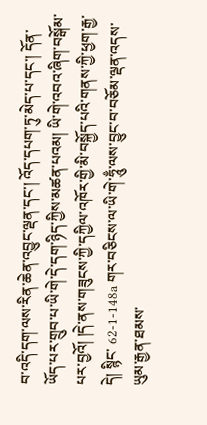བ་འདི་དག་ལས་རིན་ཆེན་འབྱུང་ལྡན་དང་། འོད་དཔག་ཏུ་མེད་པ་དང་། དོན་ཡོད་པར་གྲུབ་པ་ཡི་གེ་དེ་དག་ཉིད་ཀྱིས་མཚན་པའམ། ཡི་གེ་འབའ་ཞིག་བསྒོམ་པར་བྱའོ། །དེ་ནས་གཟུངས་ཀྱི་དཀྱིལ་འཁོར་གྱི་མི་བསྐྱོད་པའི་གནས་ཀྱི་ཕྱག་རྒྱ་དེ། སྙིང་ 62-1-148a གར་བཅིངས་ལ་ཡི་གེ་ཧཱུྃ་ལས་བྱུང་བ་བཅོམ་ལྡན་འདས་ཡུམ་རྒྱན་ཐམས་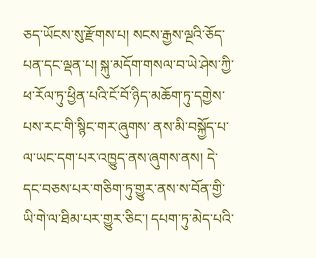ཅད་ཡོངས་སུ་རྫོགས་པ། སངས་རྒྱས་ལྔའི་ཅོད་པན་དང་ལྡན་པ། སྐུ་མདོག་གསལ་བ་ཡེ་ཤེས་ཀྱི་ཕ་རོལ་ཏུ་ཕྱིན་པའི་ངོ་བོ་ཉིད་མཆོག་ཏུ་དགྱེས་པས་རང་གི་སྙིང་གར་ཞུགས་ ནས་མི་བསྐྱོད་པ་ལ་ཡང་དག་པར་འཁྱུད་ནས་ཞུགས་ནས། དེ་དང་བཅས་པར་གཅིག་ཏུ་གྱུར་ནས་ས་བོན་གྱི་ཡི་གེ་ལ་ཐིམ་པར་གྱུར་ཅིང་། དཔག་ཏུ་མེད་པའི་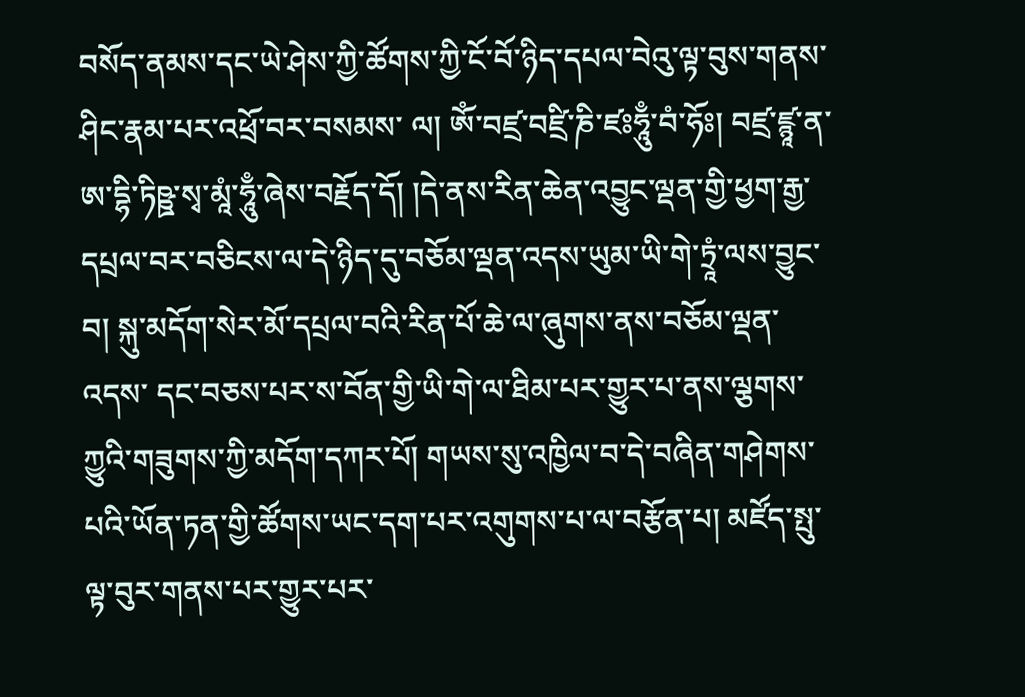བསོད་ནམས་དང་ཡེ་ཤེས་ཀྱི་ཚོགས་ཀྱི་ངོ་བོ་ཉིད་དཔལ་བེའུ་ལྟ་བུས་གནས་ཤིང་རྣམ་པར་འཕྲོ་བར་བསམས་ ལ། ཨོཾ་བཛྲ་བཛྲི་ཎི་ཛཿཧཱུྃ་བཾ་ཧོཿ། བཛྲ་ཛྙཱ་ན་ཨ་དྷི་ཏིཥྛ་སྭ་མཱཾ་ཧཱུྃ་ཞེས་བརྗོད་དོ། །དེ་ནས་རིན་ཆེན་འབྱུང་ལྡན་གྱི་ཕྱག་རྒྱ་དཔྲལ་བར་བཅིངས་ལ་དེ་ཉིད་དུ་བཅོམ་ལྡན་འདས་ཡུམ་ཡི་གེ་ཏྲཱཾ་ལས་བྱུང་བ། སྐུ་མདོག་སེར་མོ་དཔྲལ་བའི་རིན་པོ་ཆེ་ལ་ཞུགས་ནས་བཅོམ་ལྡན་འདས་ དང་བཅས་པར་ས་བོན་གྱི་ཡི་གེ་ལ་ཐིམ་པར་གྱུར་པ་ནས་ལྕགས་ཀྱུའི་གཟུགས་ཀྱི་མདོག་དཀར་པོ། གཡས་སུ་འཁྱིལ་བ་དེ་བཞིན་གཤེགས་པའི་ཡོན་ཏན་གྱི་ཚོགས་ཡང་དག་པར་འགུགས་པ་ལ་བརྩོན་པ། མཛོད་སྤུ་ལྟ་བུར་གནས་པར་གྱུར་པར་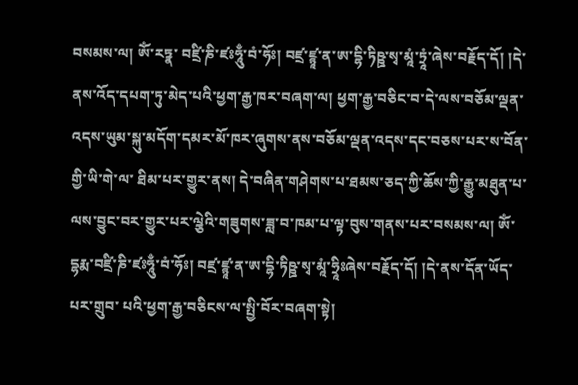བསམས་ལ། ཨོཾ་རཏྣ་ བཛྲི་ཎི་ཛཿཧཱུྃ་བཾ་ཧོཿ། བཛྲ་ཛྙཱ་ན་ཨ་དྷི་ཏིཥྛ་སྭ་མཱཾ་ཏྲཱཾ་ཞེས་བརྗོད་དོ། །དེ་ནས་འོད་དཔག་ཏུ་མེད་པའི་ཕྱག་རྒྱ་ཁར་བཞག་ལ། ཕྱག་རྒྱ་བཅིང་བ་དེ་ལས་བཅོམ་ལྡན་འདས་ཡུམ་སྐུ་མདོག་དམར་མོ་ཁར་ཞུགས་ནས་བཅོམ་ལྡན་འདས་དང་བཅས་པར་ས་བོན་གྱི་ཡི་གེ་ལ་ ཐིམ་པར་གྱུར་ནས། དེ་བཞིན་གཤེགས་པ་ཐམས་ཅད་ཀྱི་ཆོས་ཀྱི་རྒྱུ་མཐུན་པ་ལས་བྱུང་བར་གྱུར་པར་ལྕེའི་གཟུགས་ཟླ་བ་ཁམ་པ་ལྟ་བུས་གནས་པར་བསམས་ལ། ཨོཾ་དྷརྨ་བཛྲི་ཎི་ཛཿཧཱུྃ་བཾ་ཧོཿ། བཛྲ་ཛྙཱ་ན་ཨ་དྷི་ཏིཥྛ་སྭ་མཱཾ་ཧྲཱིཿཞེས་བརྗོད་དོ། །དེ་ནས་དོན་ཡོད་པར་གྲུབ་ པའི་ཕྱག་རྒྱ་བཅིངས་ལ་སྤྱི་བོར་བཞག་སྟེ།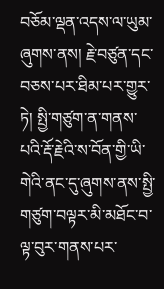བཅོམ་ལྡན་འདས་ལ་ཡུམ་ཞུགས་ནས། རྗེ་བཙུན་དང་བཅས་པར་ཐིམ་པར་གྱུར་ཏེ། སྤྱི་གཙུག་ན་གནས་པའི་རྡོ་རྗེའི་ས་བོན་གྱི་ཡི་གེའི་ནང་དུ་ཞུགས་ནས་སྤྱི་གཙུག་བལྟར་མི་མཐོང་བ་ལྟ་བུར་གནས་པར་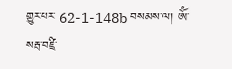གྱུར་པར་ 62-1-148b བསམས་ལ། ཨོཾ་སརྦ་བཛྲི་